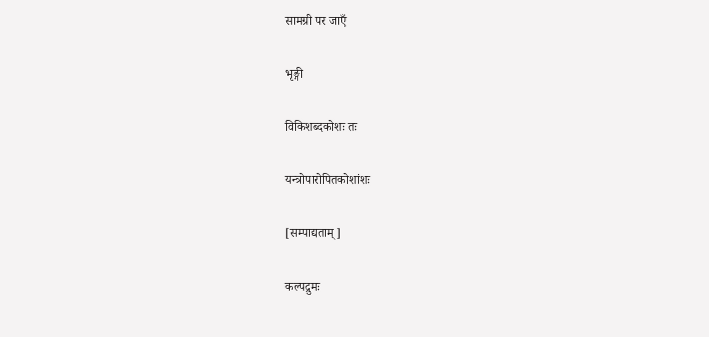सामग्री पर जाएँ

भृङ्गी

विकिशब्दकोशः तः

यन्त्रोपारोपितकोशांशः

[सम्पाद्यताम्]

कल्पद्रुमः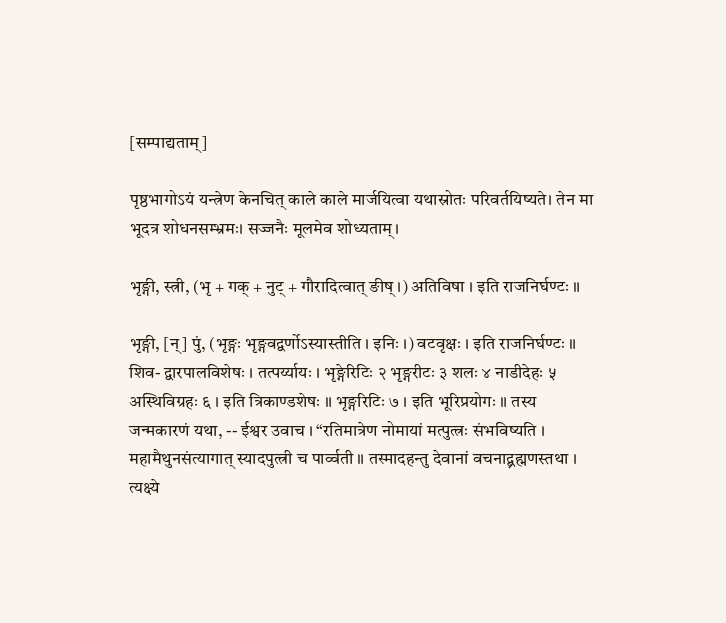[सम्पाद्यताम्]

पृष्ठभागोऽयं यन्त्रेण केनचित् काले काले मार्जयित्वा यथास्रोतः परिवर्तयिष्यते। तेन मा भूदत्र शोधनसम्भ्रमः। सज्जनैः मूलमेव शोध्यताम्।

भृङ्गी, स्त्री, (भृ + गक् + नुट् + गौरादित्वात् ङीष् ।) अतिविषा । इति राजनिर्घण्टः ॥

भृङ्गी, [न्] पुं, (भृङ्गः भृङ्गवद्वर्णोऽस्यास्तीति । इनिः ।) वटवृक्षः । इति राजनिर्घण्टः ॥ शिव- द्वारपालविशेषः । तत्पर्य्यायः । भृङ्गेरिटिः २ भृङ्गरीटः ३ शलः ४ नाडीदेहः ५ अस्थिविग्रहः ६ । इति त्रिकाण्डशेषः ॥ भृङ्गरिटिः ७ । इति भूरिप्रयोगः ॥ तस्य जन्मकारणं यथा, -- ईश्वर उवाच । “रतिमात्रेण नोमायां मत्पुत्त्रः संभविष्यति । महामैथुनसंत्यागात् स्यादपुत्त्री च पार्व्वती ॥ तस्मादहन्तु देवानां वचनाद्ब्रह्मणस्तथा । त्यक्ष्ये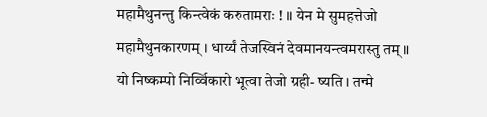महामैथुनन्तु किन्त्वेकं करुतामराः ! ॥ येन मे सुमहत्तेजो महामैथुनकारणम् । धार्य्यं तेजस्विनं देवमानयन्त्वमरास्तु तम् ॥ यो निष्कम्पो निर्व्विकारो भूत्वा तेजो ग्रही- ष्यति । तन्मे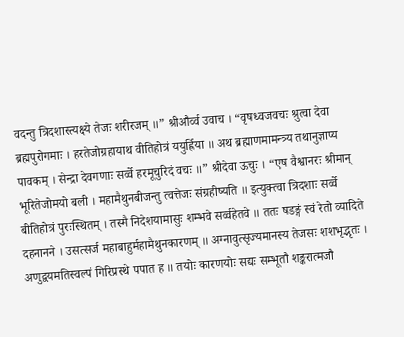वदन्तु त्रिदशास्त्यक्ष्ये तेजः शरीरजम् ॥” श्रीऔर्व्व उवाच । “वृषध्वजवचः श्रुत्वा देवा ब्रह्मपुरोगमाः । हरतेजोग्रहायाथ वीतिहोत्रं ययुर्ह्रिया ॥ अथ ब्रह्माणमामन्त्र्य तथानुज्ञाप्य पावकम् । सेन्द्रा देवगणाः सर्व्वे हरमूचुरिदं वचः ॥” श्रीदेवा ऊचुः । “एष वैश्वानरः श्रीमान् भूरितेजोमयो बली । महामैथुनबीजन्तु त्वत्तेजः संग्रहीष्यति ॥ इत्युक्त्वा त्रिदशाः सर्व्वे बीतिहोत्रं पुरःस्थितम् । तस्मै निदेशयामासुः शम्भवे सर्व्वहेतवे ॥ ततः षडङ्गं स्वं रेतो व्यादिते दहनानने । उसत्सर्ज महाबाहुर्महामैथुनकारणम् ॥ अग्नावुत्सृज्यमानस्य तेजसः शशभृद्भृतः । अणुद्वयमतिस्वल्पं गिरिप्रस्थे पपात ह ॥ तयोः कारणयोः सद्यः सम्भूतौ शङ्करात्मजौ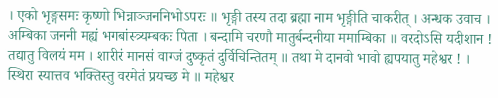। एको भृङ्गसमः कृष्णो भिन्नाञ्जननिभोऽपरः ॥ भृङ्गी तस्य तदा ब्रह्मा नाम भृङ्गीति चाकरीत् । अन्धक उवाच । अम्बिका जननी मह्यं भगबांस्त्र्यम्बकः पिता । बन्दामि चरणौ मातुर्बन्दनीया ममाम्बिका ॥ वरदोऽसि यदीशान ! तद्यातु विलयं मम । शारीरं मानसं वाग्जं दुष्कृतं दुर्विचिन्तितम् ॥ तथा मे दानवो भावो ह्यपयातु महेश्वर ! । स्थिरा स्यात्तव भक्तिस्तु वरमेतं प्रयच्छ मे ॥ महेश्वर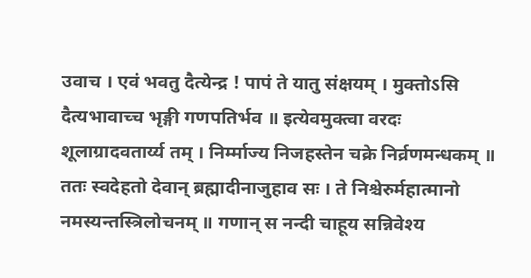उवाच । एवं भवतु दैत्येन्द्र ! पापं ते यातु संक्षयम् । मुक्तोऽसि दैत्यभावाच्च भृङ्गी गणपतिर्भव ॥ इत्येवमुक्त्वा वरदः शूलाग्रादवतार्य्य तम् । निर्म्माज्य निजहस्तेन चक्रे निर्व्रणमन्धकम् ॥ ततः स्वदेहतो देवान् ब्रह्मादीनाजुहाव सः । ते निश्चेरुर्महात्मानो नमस्यन्तस्त्रिलोचनम् ॥ गणान् स नन्दी चाहूय सन्निवेश्य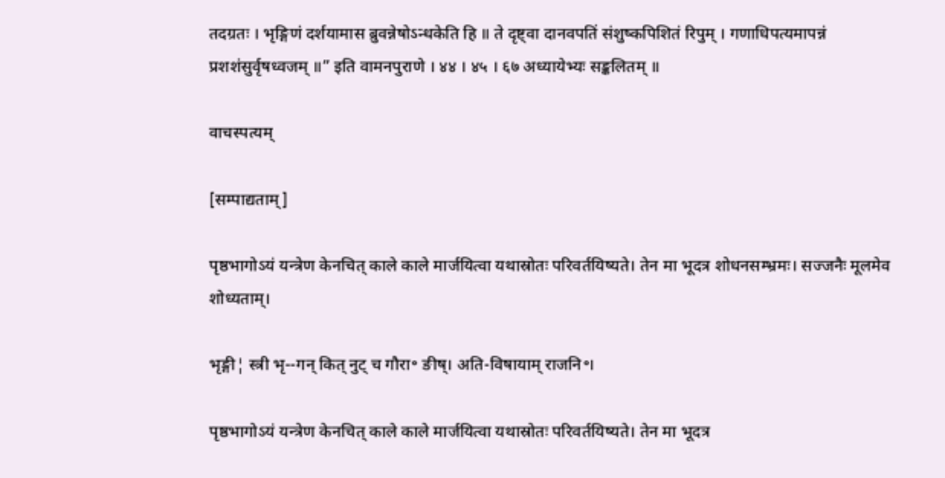तदग्रतः । भृङ्गिणं दर्शयामास ब्रुवन्नेषोऽन्धकेति हि ॥ ते दृष्ट्वा दानवपतिं संशुष्कपिशितं रिपुम् । गणाधिपत्यमापन्नं प्रशशंसुर्वृषध्वजम् ॥” इति वामनपुराणे । ४४ । ४५ । ६७ अध्यायेभ्यः सङ्कलितम् ॥

वाचस्पत्यम्

[सम्पाद्यताम्]

पृष्ठभागोऽयं यन्त्रेण केनचित् काले काले मार्जयित्वा यथास्रोतः परिवर्तयिष्यते। तेन मा भूदत्र शोधनसम्भ्रमः। सज्जनैः मूलमेव शोध्यताम्।

भृङ्गी¦ स्त्री भृ--गन् कित् नुट् च गौरा॰ ङीष्। अति-विषायाम् राजनि॰।

पृष्ठभागोऽयं यन्त्रेण केनचित् काले काले मार्जयित्वा यथास्रोतः परिवर्तयिष्यते। तेन मा भूदत्र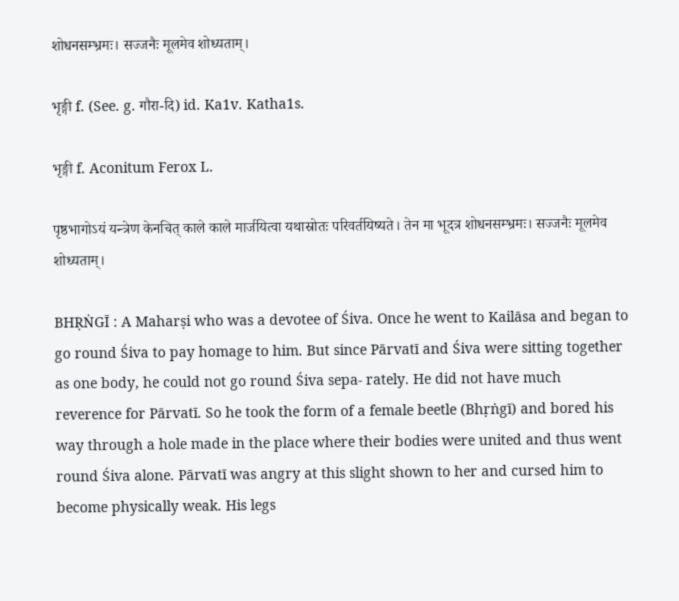शोधनसम्भ्रमः। सज्जनैः मूलमेव शोध्यताम्।

भृङ्गी f. (See. g. गौरा-दि) id. Ka1v. Katha1s.

भृङ्गी f. Aconitum Ferox L.

पृष्ठभागोऽयं यन्त्रेण केनचित् काले काले मार्जयित्वा यथास्रोतः परिवर्तयिष्यते। तेन मा भूदत्र शोधनसम्भ्रमः। सज्जनैः मूलमेव शोध्यताम्।

BHṚṄGĪ : A Maharṣi who was a devotee of Śiva. Once he went to Kailāsa and began to go round Śiva to pay homage to him. But since Pārvatī and Śiva were sitting together as one body, he could not go round Śiva sepa- rately. He did not have much reverence for Pārvatī. So he took the form of a female beetle (Bhṛṅgī) and bored his way through a hole made in the place where their bodies were united and thus went round Śiva alone. Pārvatī was angry at this slight shown to her and cursed him to become physically weak. His legs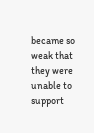became so weak that they were unable to support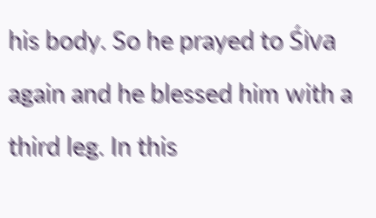his body. So he prayed to Śiva again and he blessed him with a third leg. In this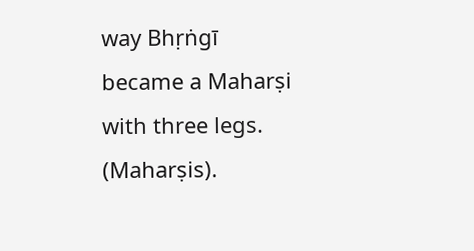way Bhṛṅgī became a Maharṣi with three legs. (Maharṣis).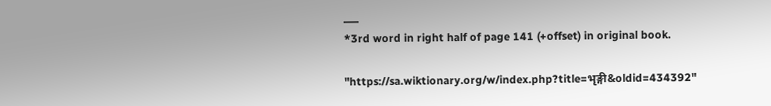___
*3rd word in right half of page 141 (+offset) in original book.

"https://sa.wiktionary.org/w/index.php?title=भृङ्गी&oldid=434392"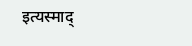इत्यस्माद्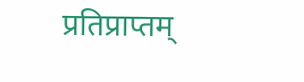प्रतिप्राप्तम्